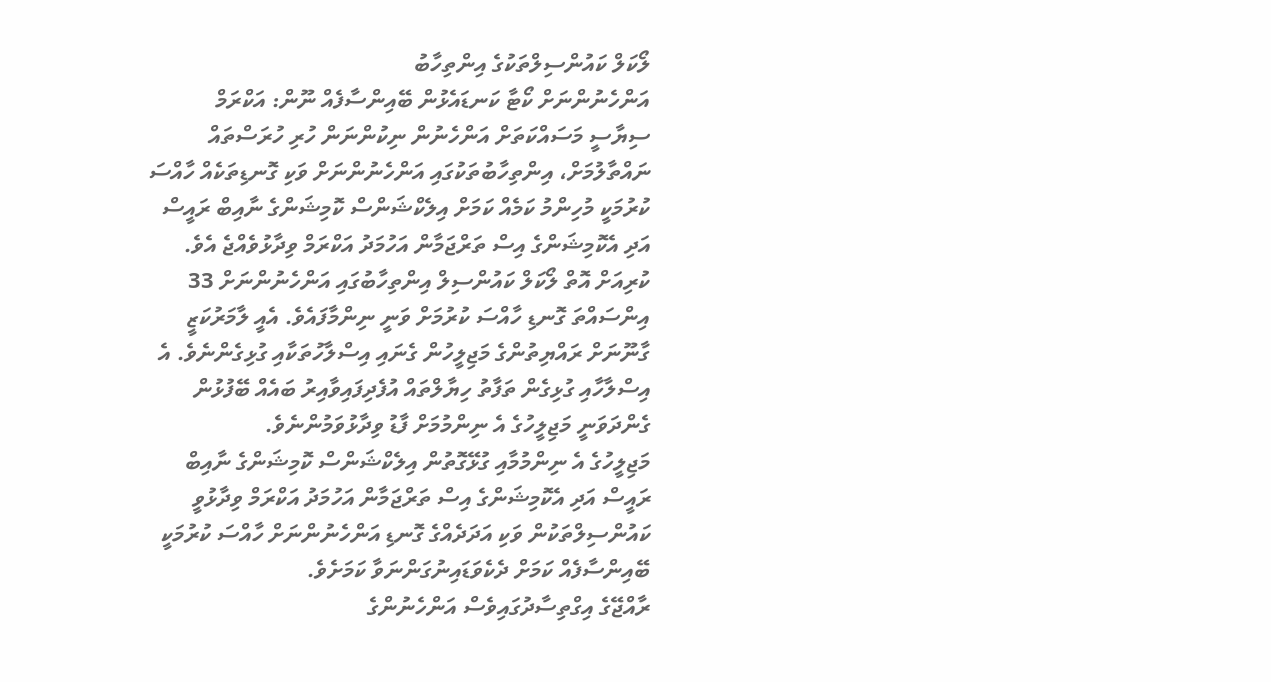ލޯކަލް ކައުންސިލްތަކުގެ އިންތިހާބު
އަންހެނުންނަށް ކޯޓާ ކަނޑައެޅުން ބޭއިންސާފެއް ނޫން: އަކްރަމް
ސިޔާސީ މަސައްކަތަށް އަންހެނުން ނިކުންނަން ހުރި ހުރަސްތައް ނައްތާލުމަށް، އިންތިހާބުތަކުގައި އަންހެނުންނަށް ވަކި ގޮނޑިތަކެއް ހާއްސަ ކުރުމަކީ މުހިންމު ކަމެއް ކަމަށް އިލެކްޝަންސް ކޮމިޝަންގެ ނާއިބް ރައީސް އަދި އެކޮމިޝަންގެ އިސް ތަރްޖަމާން އަހުމަދު އަކްރަމް ވިދާޅުވެއްޖެ އެވެ.
ކުރިއަށް އޮތް ލޯކަލް ކައުންސިލް އިންތިހާބުގައި އަންހެނުންނަށް 33 އިންސައްތަ ގޮނޑި ހާއްސަ ކުރުމަށް ވަނީ ނިންމާފައެވެ. އެއީ ލާމަރުކަޒީ ގާނޫނަށް ރައްޔިތުންގެ މަޖިލީހުން ގެނައި އިސްލާހުތަކާއި ގުޅިގެންނެވެ. އެ އިސްލާހާއި ގުޅިގެން ތަފާތު ހިޔާލްތައް އުފެދިފައިވާއިރު ބައެއް ބޭފުޅުން ގެންދަވަނީ މަޖިލީހުގެ އެ ނިންމުމަށް ފާޑު ވިދާޅުވަމުންނެވެ.
މަޖިލީހުގެ އެ ނިންމުމާއި ގުޅޭގޮތުން އިލެކްޝަންސް ކޮމިޝަންގެ ނާއިބް ރައީސް އަދި އެކޮމިޝަންގެ އިސް ތަރްޖަމާން އަހުމަދު އަކްރަމް ވިދާޅުވީ ކައުންސިލްތަކުން ވަކި އަދަދެއްގެ ގޮނޑި އަންހެނުންނަށް ހާއްސަ ކުރުމަކީ ބޭއިންސާފެއް ކަމަށް ދެކެވަޑައިނުގަންނަވާ ކަމަށެވެ.
ރާއްޖޭގެ އިގްތިސާދުގައިވެސް އަންހެނުންގެ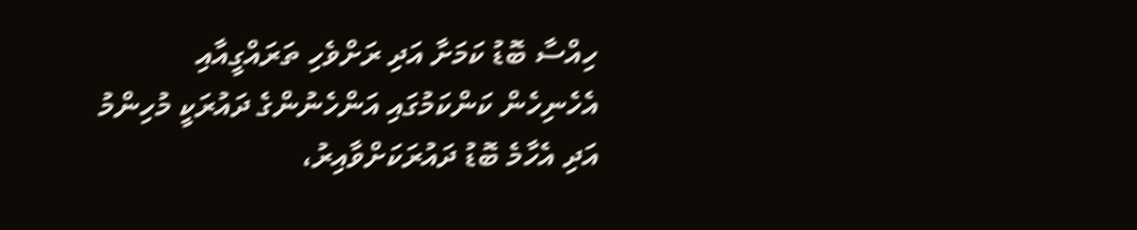ހިއްސާ ބޮޑު ކަމަށާ އަދި ރަށްވެހި ތަރައްގީއާއި އެހެނިހެން ކަންކަމުގައި އަންހެނުންގެ ދައުރަކީ މުހިންމު އަދި އެހާމެ ބޮޑު ދައުރަކަށްވާއިރު،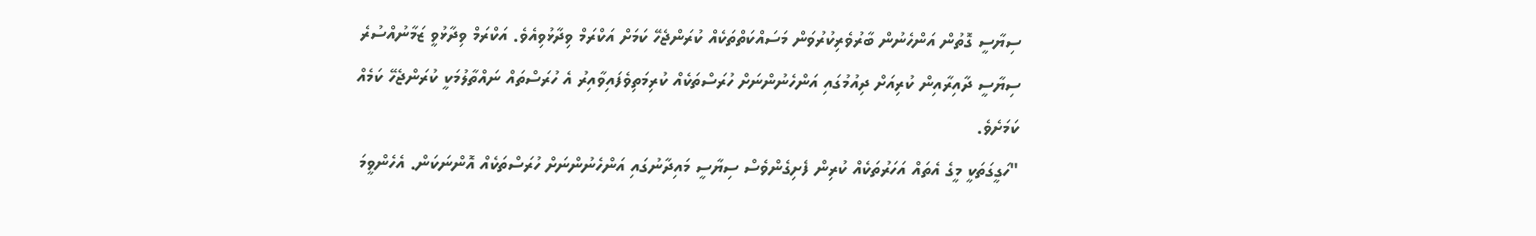ސިޔާސީ ގޮތުން އަންހެނުން ބާރުވެރިކުރުވަން މަސައްކަތްތަކެއް ކުރަންޖެހޭ ކަމަށް އަކްރަމް ވިދާޅުވިއެވެ. އަކްރަމް ވިދާޅުވީ ޒަމާނުއްސުރެ ސިޔާސީ ދާއިރާއިން ކުރިއަށް ދިއުމުގައި އަންހެނުންނަށް ހުރަސްތަކެއް ކުރިމަތިވެފައިވާއިރު އެ ހުރަސްތައް ނައްތާލުމަކީ ކުރަންޖެހޭ ކަމެއް ކަމަށެވެ.
"ހަގީގަތަކީ މީގެ އެތައް އަހަރުތަކެއް ކުރިން ފެށިގެންވެސް ސިޔާސީ މައިދާނުގައި އަންހެނުންނަށް ހުރަސްތަކެއް އޮންނަކަން. އެހެންވީމަ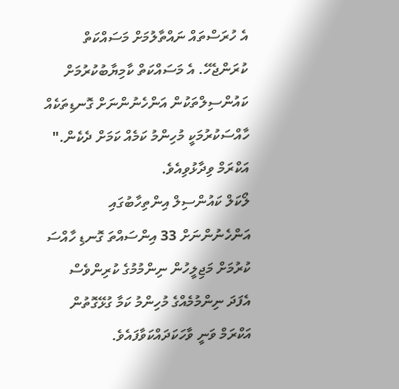އެ ހުރަސްތައް ނައްތާލުމަށް މަސައްކަތް ކުރަންޖެހޭ. އެ މަސައްކަތް ކާމިޔާބުކުރުމަށް ކައުންސިލްތަކުން އަންހެނުންނަށް ގޮނޑިތަކެއް ހާއްސަކުރުމަކީ މުހިންމު ކަމެއް ކަމަށް ދެކެން." އަކްރަމް ވިދާޅުވިއެވެ.
ލޯކަލް ކައުންސިލް އިންތިހާބުގައި އަންހެނުންނަށް 33 އިންސައްތަ ގޮނޑި ހާއްސަ ކުރުމަށް މަޖިލީހުން ނިންމުމުގެ ކުރިންވެސް އެފަދަ ނިންމުމެއްގެ މުހިންމު ކަމާ ގުޅޭގޮތުން އަކްރަމް ވަނީ ވާހަކަދައްކަވާފައެވެ.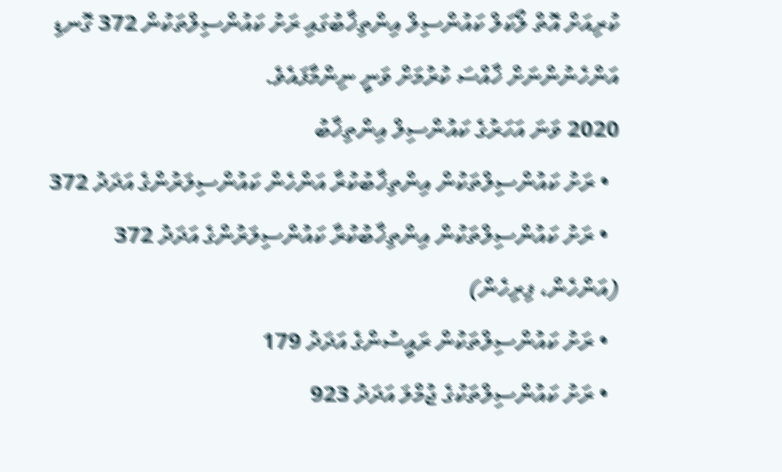ކުރިއަށް އޮތް ލޯކަލް ކައުންސިލް އިންތިޚާބުގައި ރަށު ކައުންސިލްތަކުން 372 ގޮނޑި އަންހެނުންނަށް ޚާއްސަ ކުރުމަށް ވަނީ ނިންމާފައެވެ.
2020 ވަނަ އަހަރުގެ ކައުންސިލް އިންތިޚާބު
  • ރަށު ކައުންސިލްތަކުން އިންތިޚާބުކުރާ އަންހެން ކައުންސިލަރުންގެ އަދަދު 372
  • ރަށު ކައުންސިލްތަކުން އިންތިޚާބުކުރާ ކައުންސިލަރުންގެ އަދަދު 372 (އަންހެން، ފިރިހެން)
  • ރަށު ކައުންސިލްތަކުން ރައީސުންގެ އަދަދު 179
  • ރަށު ކައުންސިލްތަކުގެ ޖުމްލަ އަދަދު 923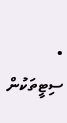• ސިޓީތަކުން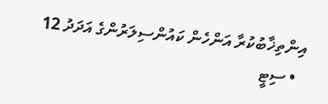އިންތިޚާބުކުރާ އަންހެން ކައުންސިލަރުންގެ އަދަދު 12
  • ސިޓީ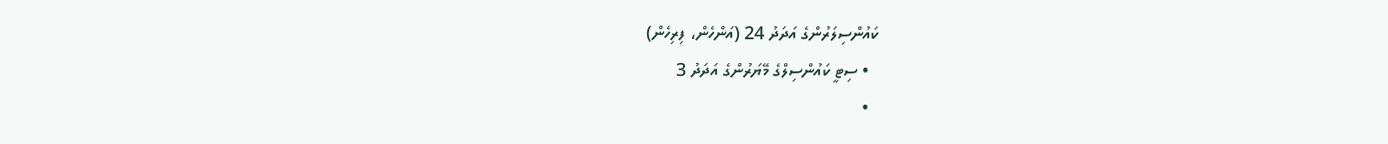ކައުންސިލަރުންގެ އަދަދު 24 (އަންހެން، ފިރިހެން)
  • ސިޓީ ކައުންސިލްގެ މޭޔަރުންގެ އަދަދު 3
  •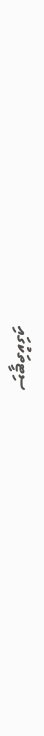ސިޓީތަކުގައި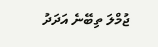ޖުމްލަ ތިބޭނެ އަދަދު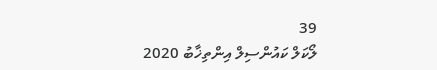39
ލޯކަލް ކައުންސިލް އިންތިޚާބު 2020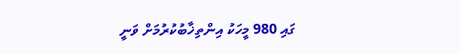ގައި 980 މީހަކު އިންތިޚާބުކުރުމަށް ވަނީ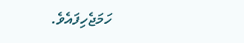ހަމަޖެހިފައެވެ.